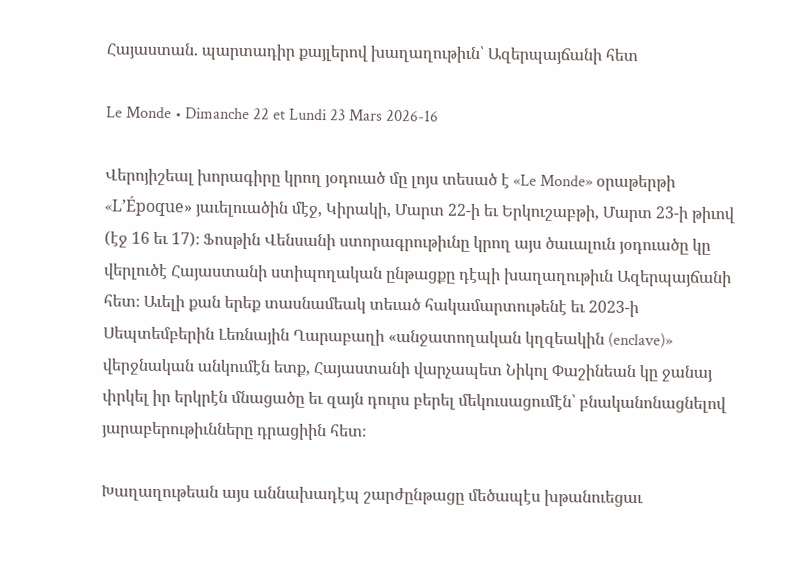Հայաստան. պարտադիր քայլերով խաղաղութիւն՝ Ազերպայճանի հետ

Le Monde • Dimanche 22 et Lundi 23 Mars 2026-16

Վերոյիշեալ խորագիրը կրող յօդուած մը լոյս տեսած է «Le Monde» օրաթերթի «L’Époque» յաւելուածին մէջ, Կիրակի, Մարտ 22-ի եւ Երկուշաբթի, Մարտ 23-ի թիւով (էջ 16 եւ 17)։ Ֆոսթին Վենսանի ստորագրութիւնը կրող այս ծաւալուն յօդուածը կը վերլուծէ Հայաստանի ստիպողական ընթացքը դէպի խաղաղութիւն Ազերպայճանի հետ։ Աւելի քան երեք տասնամեակ տեւած հակամարտութենէ եւ 2023-ի Սեպտեմբերին Լեռնային Ղարաբաղի «անջատողական կղզեակին (enclave)» վերջնական անկումէն ետք, Հայաստանի վարչապետ Նիկոլ Փաշինեան կը ջանայ փրկել իր երկրէն մնացածը եւ զայն դուրս բերել մեկուսացումէն՝ բնականոնացնելով յարաբերութիւնները դրացիին հետ։

Խաղաղութեան այս աննախադէպ շարժընթացը մեծապէս խթանուեցաւ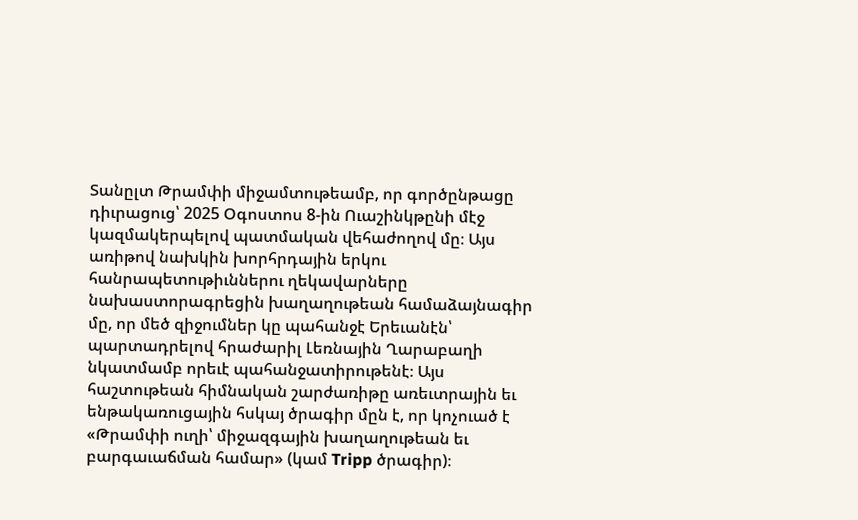Տանըլտ Թրամփի միջամտութեամբ, որ գործընթացը դիւրացուց՝ 2025 Օգոստոս 8-ին Ուաշինկթընի մէջ կազմակերպելով պատմական վեհաժողով մը։ Այս առիթով նախկին խորհրդային երկու հանրապետութիւններու ղեկավարները նախաստորագրեցին խաղաղութեան համաձայնագիր մը, որ մեծ զիջումներ կը պահանջէ Երեւանէն՝ պարտադրելով հրաժարիլ Լեռնային Ղարաբաղի նկատմամբ որեւէ պահանջատիրութենէ։ Այս հաշտութեան հիմնական շարժառիթը առեւտրային եւ ենթակառուցային հսկայ ծրագիր մըն է, որ կոչուած է «Թրամփի ուղի՝ միջազգային խաղաղութեան եւ բարգաւաճման համար» (կամ Tripp ծրագիր)։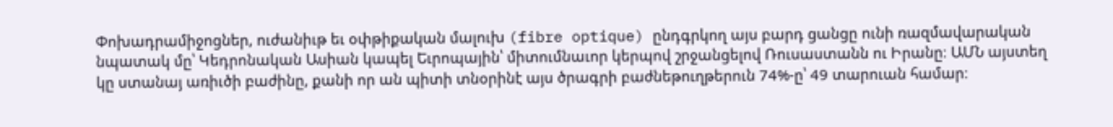Փոխադրամիջոցներ, ուժանիւթ եւ օփթիքական մալուխ (fibre optique) ընդգրկող այս բարդ ցանցը ունի ռազմավարական նպատակ մը՝ Կեդրոնական Ասիան կապել Եւրոպային՝ միտումնաւոր կերպով շրջանցելով Ռուսաստանն ու Իրանը։ ԱՄՆ այստեղ կը ստանայ առիւծի բաժինը, քանի որ ան պիտի տնօրինէ այս ծրագրի բաժնեթուղթերուն 74%-ը՝ 49 տարուան համար։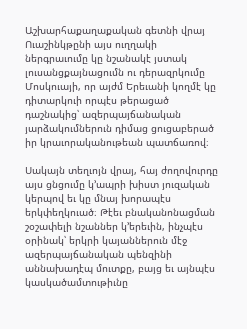Աշխարհաքաղաքական գետնի վրայ Ուաշինկթընի այս ուղղակի ներգրաւումը կը նշանակէ յստակ լուսանցքայնացումն ու դերազրկումը Մոսկուայի, որ այժմ Երեւանի կողմէ կը դիտարկուի որպէս թերացած դաշնակից՝ ազերպայճանական յարձակումներուն դիմաց ցուցաբերած իր կրաւորականութեան պատճառով։

Սակայն տեղւոյն վրայ, հայ ժողովուրդը այս ցնցումը կ՚ապրի խիստ յուզական կերպով եւ կը մնայ խորապէս երկփեղկուած։ Թէեւ բնականոնացման շօշափելի նշաններ կ՚երեւին, ինչպէս օրինակ՝ երկրի կայաններուն մէջ ազերպայճանական պենզինի աննախադէպ մուտքը, բայց եւ այնպէս կասկածամտութիւնը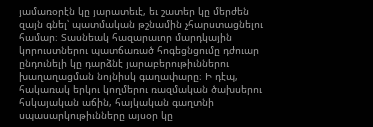յամառօրէն կը յարատեւէ, եւ շատեր կը մերժեն զայն գնել՝ պատմական թշնամին չհարստացնելու համար։ Տասնեակ հազարաւոր մարդկային կորուստներու պատճառած հոգեցնցումը դժուար ընդունելի կը դարձնէ յարաբերութիւններու խաղաղացման նոյնիսկ գաղափարը։ Ի դէպ, հակառակ երկու կողմերու ռազմական ծախսերու հսկայական աճին, հայկական գաղտնի սպասարկութիւնները այսօր կը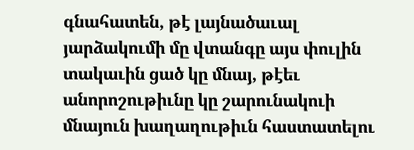գնահատեն, թէ լայնածաւալ յարձակումի մը վտանգը այս փուլին տակաւին ցած կը մնայ, թէեւ անորոշութիւնը կը շարունակուի մնայուն խաղաղութիւն հաստատելու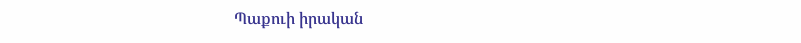Պաքուի իրական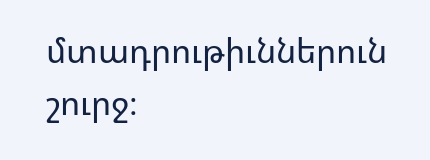մտադրութիւններուն շուրջ։